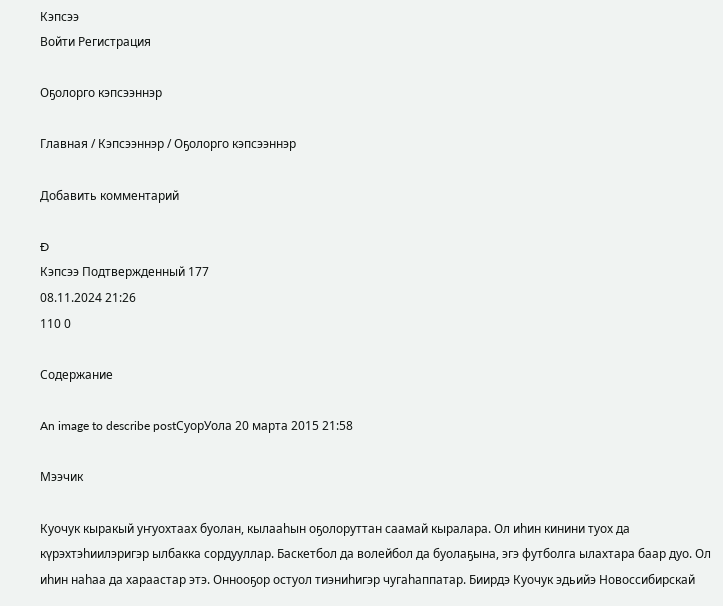Кэпсээ
Войти Регистрация

Оҕолорго кэпсээннэр

Главная / Кэпсээннэр / Оҕолорго кэпсээннэр

Добавить комментарий

Ð
Кэпсээ Подтвержденный 177
08.11.2024 21:26
110 0

Содержание

An image to describe postСуорУола 20 марта 2015 21:58

Мээчик

Куочук кыракый уҥуохтаах буолан, кылааһын оҕолоруттан саамай кыралара. Ол иһин кинини туох да күрэхтэһиилэригэр ылбакка сордууллар. Баскетбол да волейбол да буолаҕына, эгэ футболга ылахтара баар дуо. Ол иһин наһаа да хараастар этэ. Оннооҕор остуол тиэниһигэр чугаһаппатар. Биирдэ Куочук эдьийэ Новоссибирскай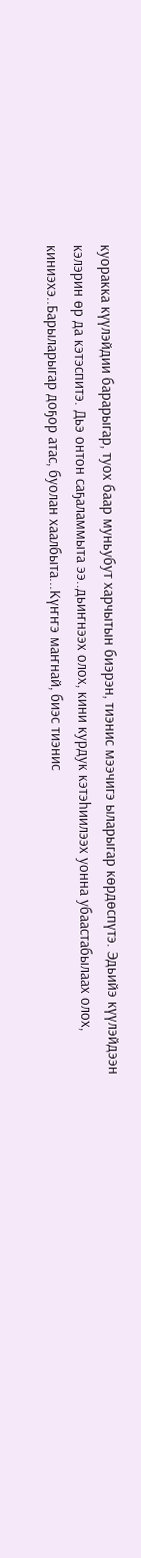куоракка күүлэйдии барарыгар, туох баар муньубут харчытын биэрэн, тиэнис мээчигэ ыларыгар көрдөспүтэ. Эдьийэ күүлэйдээн кэлэрин өр да кэтэспитэ. Дьэ онтон саҕаламмыта ээ..дьиҥнээх олох, кини курдук кэтэһиилээх уонна убаастабылаах олох, киниэхэ..Барыларыгар доҕор атас, буолан хаалбыта...Күҥҥэ маҥнай, биэс тиэнис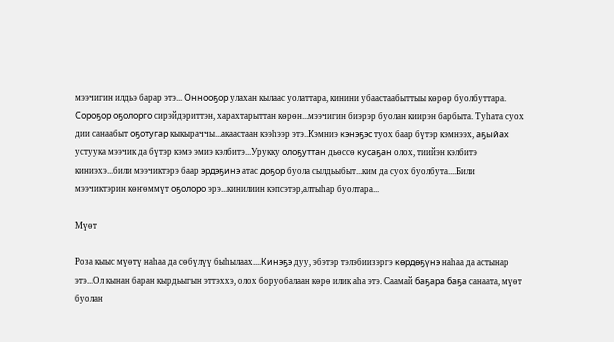мээчигин илдьэ барар этэ... Оннооҕор улахан кылаас уолаттара, кинини убаастаабыттыы көрөр буолбуттара. Сороҕор оҕолорго сирэйдэриттэн, харахтарыттан көрөн...мээчигин биэрэр буолан киирэн барбыта. Туһата суох дии санаабыт оҕотугар кыкыраччы...акаастаан кээһээр этэ..Кэмниэ кэнэҕэс туох баар бүтэр кэмнээх, аҕыйах устуука мээчик да бүтэр кэмэ эмиэ кэлбитэ...Урукку олоҕуттан дьөссө кусаҕан олох, тиийэн кэлбитэ киниэхэ...били мээчиктэрэ баар эрдэҕинэ атас доҕор буола сылдьыбыт...ким да суох буолбута....Били мээчиктэрин көҥөммүт оҕолоро эрэ...кинилиин кэпсэтэр,алтыһар буолтара...

Мүөт

Роза кыыс мүөтү наһаа да сөбүлүү быһылаах....Кинэҕэ дуу, эбэтэр тэлэбиизэргэ көрдөҕүнэ наһаа да астынар этэ...Ол кынан баран кырдьыгын эттэххэ, олох боруобалаан көрө илик аһа этэ. Саамай баҕара баҕа санаата, мүөт буолан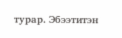турар. Эбээтитэн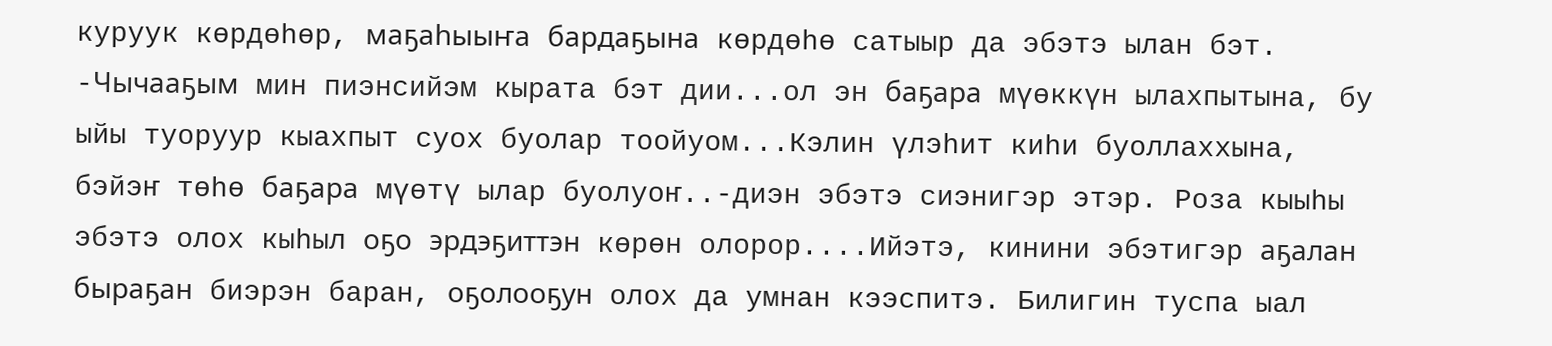куруук көрдөһөр, маҕаһыыҥа бардаҕына көрдөһө сатыыр да эбэтэ ылан бэт. -Чычааҕым мин пиэнсийэм кырата бэт дии...ол эн баҕара мүөккүн ылахпытына, бу ыйы туоруур кыахпыт суох буолар тоойуом...Кэлин үлэһит киһи буоллаххына, бэйэҥ төһө баҕара мүөтү ылар буолуоҥ..-диэн эбэтэ сиэнигэр этэр. Роза кыыһы эбэтэ олох кыһыл оҕо эрдэҕиттэн көрөн олорор....Ийэтэ, кинини эбэтигэр аҕалан быраҕан биэрэн баран, оҕолооҕун олох да умнан кээспитэ. Билигин туспа ыал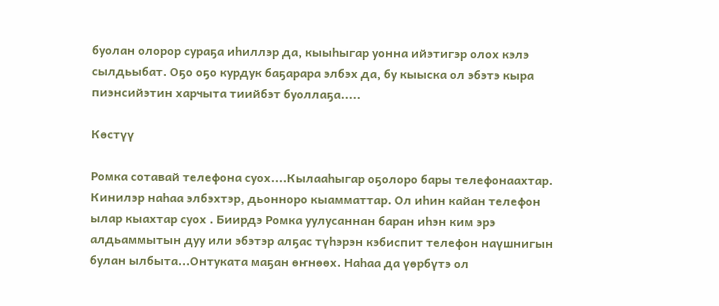буолан олорор сураҕа иһиллэр да, кыыһыгар уонна ийэтигэр олох кэлэ сылдьыбат. Оҕо оҕо курдук баҕарара элбэх да, бу кыыска ол эбэтэ кыра пиэнсийэтин харчыта тиийбэт буоллаҕа.....

Көстүү

Ромка сотавай телефона суох....Кылааһыгар оҕолоро бары телефонаахтар. Кинилэр наһаа элбэхтэр, дьонноро кыамматтар. Ол иһин кайан телефон ылар кыахтар суох . Биирдэ Ромка уулусаннан баран иһэн ким эрэ алдьаммытын дуу или эбэтэр алҕас түһэрэн кэбиспит телефон наүшнигын булан ылбыта...Онтуката маҕан өҥнөөх. Наһаа да үөрбүтэ ол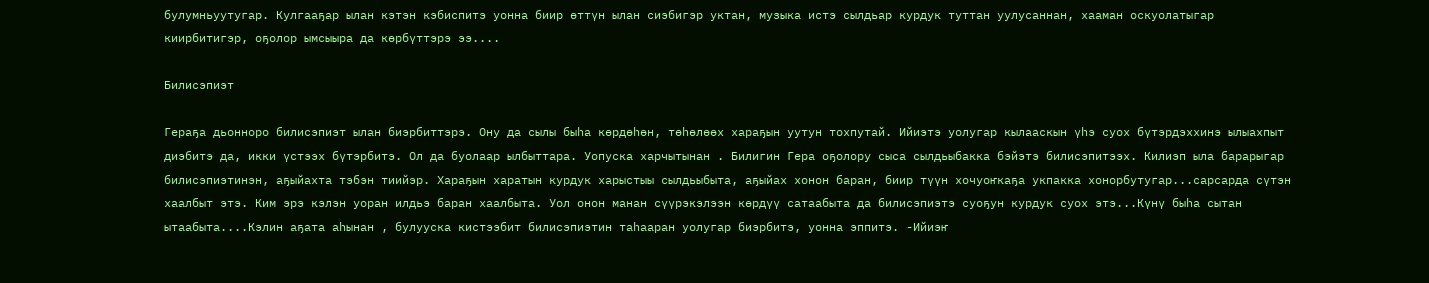булумньуутугар. Кулгааҕар ылан кэтэн кэбиспитэ уонна биир өттүн ылан сиэбигэр уктан, музыка истэ сылдьар курдук туттан уулусаннан, хааман оскуолатыгар киирбитигэр, оҕолор ымсыыра да көрбүттэрэ ээ....

Билисэпиэт

Гераҕа дьонноро билисэпиэт ылан биэрбиттэрэ. Ону да сылы быһа көрдөһөн, төһөлөөх хараҕын уутун тохпутай. Ийиэтэ уолугар кылааскын үһэ суох бүтэрдэххинэ ылыахпыт диэбитэ да, икки үстээх бүтэрбитэ. Ол да буолаар ылбыттара. Уопуска харчытынан . Билигин Гера оҕолору сыса сылдьыбакка бэйэтэ билисэпитээх. Килиэп ыла барарыгар билисэпиэтинэн, аҕыйахта тэбэн тиийэр. Хараҕын харатын курдук харыстыы сылдьыбыта, аҕыйах хонон баран, биир түүн хочуоҥкаҕа укпакка хонорбутугар...сарсарда сүтэн хаалбыт этэ. Ким эрэ кэлэн уоран илдьэ баран хаалбыта. Уол онон манан сүүрэкэлээн көрдүү сатаабыта да билисэпиэтэ суоҕун курдук суох этэ...Күнү быһа сытан ытаабыта....Кэлин аҕата аһынан , булууска кистээбит билисэпиэтин таһааран уолугар биэрбитэ, уонна эппитэ. -Ийиэҥ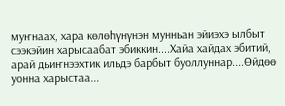муҥнаах, хара көлөһүнүнэн мунньан эйиэхэ ылбыт сээкэйин харысаабат эбиккин....Хайа хайдах эбитий, арай дьиҥнээхтик ильдэ барбыт буоллуннар....Өйдөө уонна харыстаа...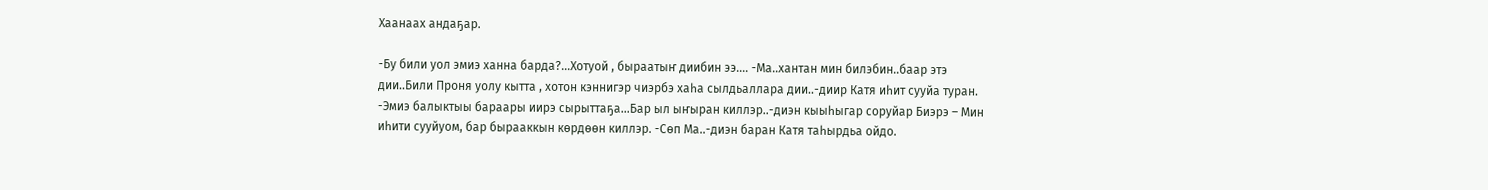Хаанаах андаҕар.

-Бу били уол эмиэ ханна барда?...Хотуой , быраатыҥ диибин ээ.... -Ма..хантан мин билэбин..баар этэ дии..Били Проня уолу кытта , хотон кэннигэр чиэрбэ хаһа сылдьаллара дии..-диир Катя иһит сууйа туран. -Эмиэ балыктыы бараары иирэ сырыттаҕа...Бар ыл ыҥыран киллэр..-диэн кыыһыгар соруйар Биэрэ – Мин иһити сууйуом, бар бырааккын көрдөөн киллэр. -Сөп Ма..-диэн баран Катя таһырдьа ойдо.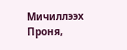Мичиллээх Проня,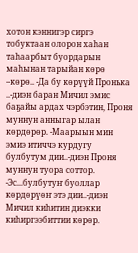хотон кэннигэр сиргэ тобуктаан олорон хаһан таһаарбыт буордарын маһынан тарыйан көрө –көрө.. -Да бу көрүүй Пронька ..-диэн баран Мичил эмис баҕайы ардах чэрбэтин, Проня муннун анныгар ылан көрдөрөр. -Маарыын мин эмиэ итиччэ курдугу булбутум дии..-диэн Проня муннун туора соттор. -Эс...булбутуҥ буоллар көрдөрүөҥ этэ дии..-диэн Мичил киһитин диэкки киһиргээбиттии көрөр.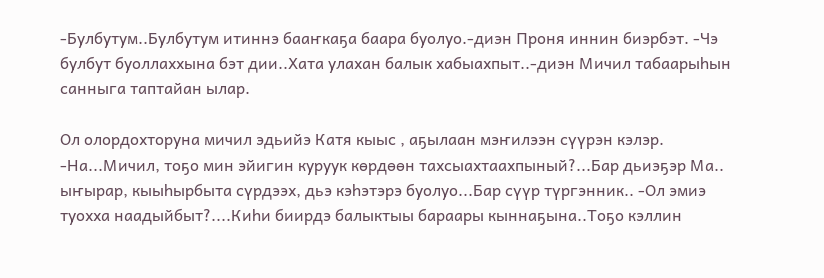-Булбутум..Булбутум итиннэ бааҥкаҕа баара буолуо.-диэн Проня иннин биэрбэт. -Чэ булбут буоллаххына бэт дии..Хата улахан балык хабыахпыт..-диэн Мичил табаарыһын санныга таптайан ылар.

Ол олордохторуна мичил эдьийэ Катя кыыс , аҕылаан мэҥилээн сүүрэн кэлэр. -На...Мичил, тоҕо мин эйигин куруук көрдөөн тахсыахтаахпыный?...Бар дьиэҕэр Ма.. ыҥырар, кыыһырбыта сүрдээх, дьэ кэһэтэрэ буолуо...Бар сүүр түргэнник.. -Ол эмиэ туохха наадыйбыт?....Киһи биирдэ балыктыы бараары кыннаҕына..Тоҕо кэллин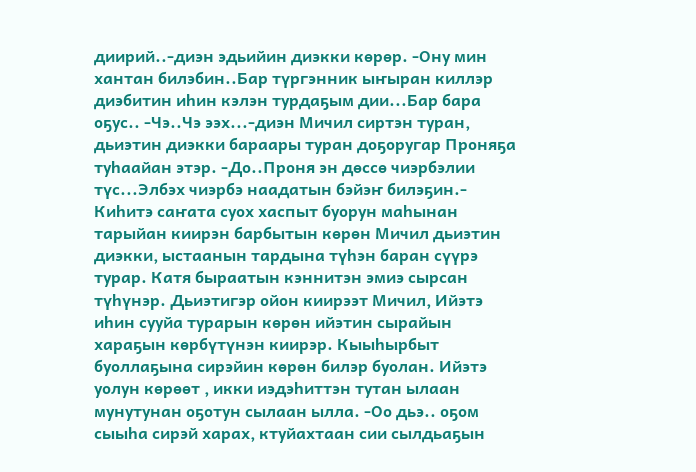диирий..-диэн эдьийин диэкки көрөр. -Ону мин хантан билэбин..Бар түргэнник ыҥыран киллэр диэбитин иһин кэлэн турдаҕым дии...Бар бара оҕус.. -Чэ..Чэ ээх...-диэн Мичил сиртэн туран, дьиэтин диэкки бараары туран доҕоругар Проняҕа туһаайан этэр. -До..Проня эн дөссө чиэрбэлии түс...Элбэх чиэрбэ наадатын бэйэҥ билэҕин.- Киһитэ саҥата суох хаспыт буорун маһынан тарыйан киирэн барбытын көрөн Мичил дьиэтин диэкки, ыстаанын тардына түһэн баран сүүрэ турар. Катя быраатын кэннитэн эмиэ сырсан түһүнэр. Дьиэтигэр ойон киирээт Мичил, Ийэтэ иһин сууйа турарын көрөн ийэтин сырайын хараҕын көрбүтүнэн киирэр. Кыыһырбыт буоллаҕына сирэйин көрөн билэр буолан. Ийэтэ уолун көрөөт , икки иэдэһиттэн тутан ылаан мунутунан оҕотун сылаан ылла. -Оо дьэ.. оҕом сыыһа сирэй харах, ктуйахтаан сии сылдьаҕын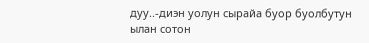дуу..-диэн уолун сырайа буор буолбутун ылан сотон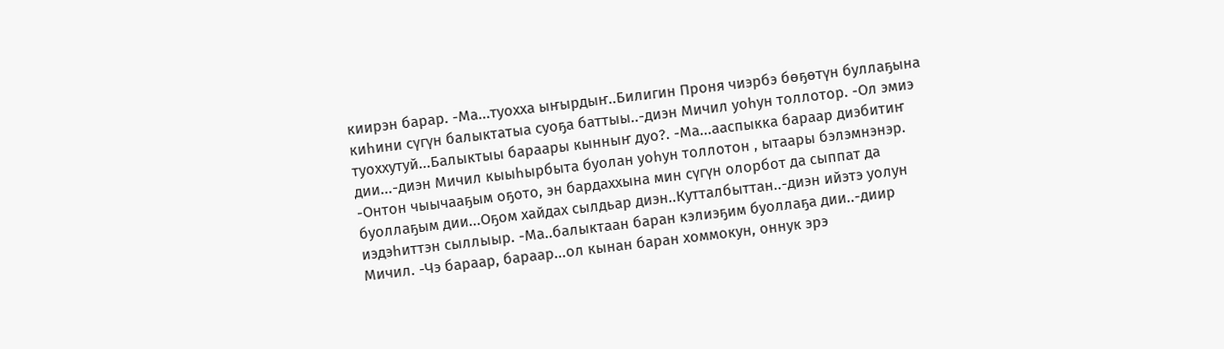киирэн барар. -Ма...туохха ыҥырдыҥ..Билигин Проня чиэрбэ бөҕөтүн буллаҕына киһини сүгүн балыктатыа суоҕа баттыы..-диэн Мичил уоһун толлотор. -Ол эмиэ туоххутуй...Балыктыы бараары кынныҥ дуо?. -Ма...ааспыкка бараар диэбитиҥ дии...-диэн Мичил кыыһырбыта буолан уоһун толлотон , ытаары бэлэмнэнэр. -Онтон чыычааҕым оҕото, эн бардаххына мин сүгүн олорбот да сыппат да буоллаҕым дии...Оҕом хайдах сылдьар диэн..Кутталбыттан..-диэн ийэтэ уолун иэдэһиттэн сыллыыр. -Ма..балыктаан баран кэлиэҕим буоллаҕа дии..-диир Мичил. -Чэ бараар, бараар...ол кынан баран хоммокун, оннук эрэ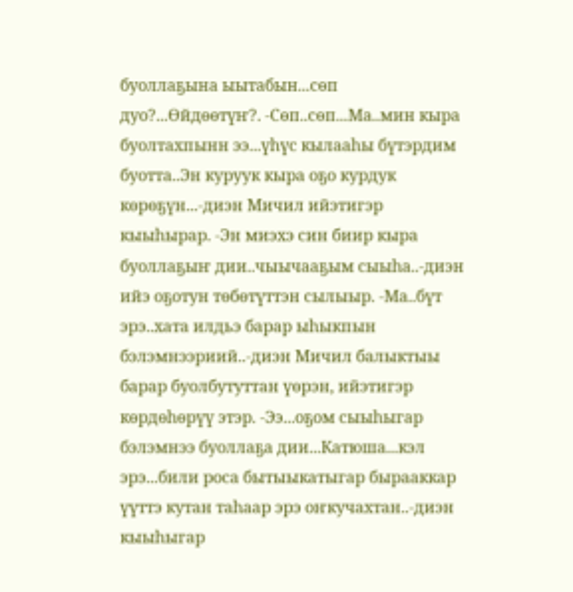буоллаҕына ыытабын...сөп дуо?...Өйдөөтүҥ?. -Сөп..сөп...Ма..мин кыра буолтахпынн ээ...үһүс кылааһы бүтэрдим буотта..Эн куруук кыра оҕо курдук көрөҕүн...-диэн Мичил ийэтигэр кыыһырар. -Эн миэхэ син биир кыра буоллаҕыҥ дии..чыычааҕым сыыһа..-диэн ийэ оҕотун төбөтүттэн сылыыр. -Ма..бүт эрэ..хата илдьэ барар ыһыкпын бэлэмнээриий..-диэн Мичил балыктыы барар буолбутуттан үөрэн, ийэтигэр көрдөһөрүү этэр. -Ээ...оҕом сыыһыгар бэлэмнээ буоллаҕа дии...Катюша...кэл эрэ...били роса бытыыкатыгар бырааккар үүттэ кутан таһаар эрэ оҥкучахтан..-диэн кыыһыгар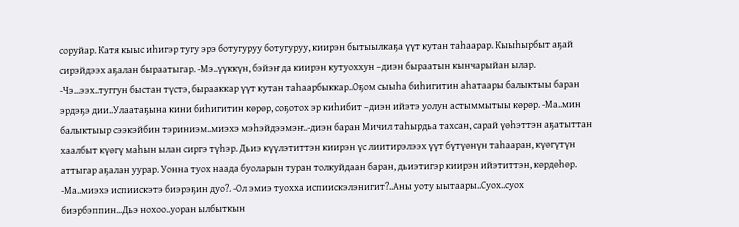соруйар. Катя кыыс иһигэр тугу эрэ ботугуруу ботугуруу, киирэн бытыылкаҕа үүт кутан таһаарар. Кыыһырбыт аҕай сирэйдээх аҕалан быраатыгар. -Мэ..үүккүн, бэйэҥ да киирэн кутуоххун –диэн быраатын кынчарыйан ылар. -Чэ...ээх..туггун быстан түстэ, бырааккар үүт кутан таһаарбыккар..Оҕом сыыһа биһигитин аһатаары балыктыы баран эрдэҕэ дии..Улаатаҕына кини биһигитин көрөр, соҕотох эр киһибит –диэн ийэтэ уолун астыммытыы көрөр. -Ма..мин балыктыыр сээкэйбин тэриниэм..миэхэ мэһэйдээмэҥ..-диэн баран Мичил таһырдьа тахсан, сарай үөһэттэн аҕатыттан хаалбыт күөгү маһын ылан сиргэ түһэр. Дьиэ күүлэтиттэн киирэн үс лиитирэлээх үүт бүтүөнүн таһааран, күөгүтүн аттыгар аҕалан уурар. Уонна туох наада буоларын туран толкуйдаан баран, дьиэтигэр киирэн ийэтиттэн, көрдөһөр. -Ма..миэхэ испиискэтэ биэрэҕин дуо?. -Ол эмиэ туохха испиискэлэнигит?..Аны уоту ыытаары..Суох..суох биэрбэппин...Дьэ нохоо..уоран ылбыткын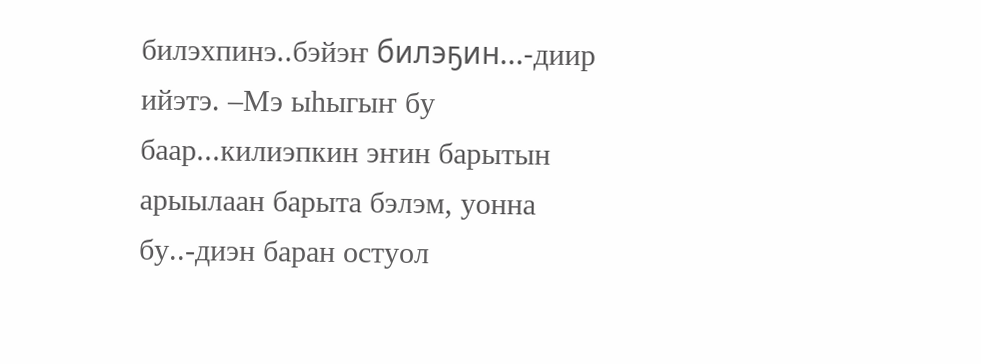билэхпинэ..бэйэҥ билэҕин...-диир ийэтэ. –Мэ ыһыгыҥ бу баар...килиэпкин эҥин барытын арыылаан барыта бэлэм, уонна бу..-диэн баран остуол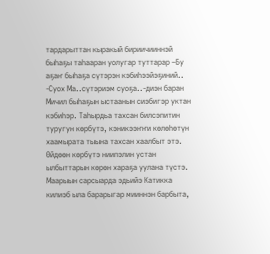тардарыттан кыракый бириичииннэй быһаҕы таһааран уолугар туттарар –Бу аҕаҥ быһаҕа сүтэрэн кэбиһээйэҕиний.. -Суох Ма..сүтэриэм суоҕа..-диэн баран Мичил быһаҕын ыстаанын сиэбигэр уктан кэбиһэр. Таһырдьа тахсан билсэпитин туругун көрбүтэ, кэникээҥҥи көлөһөтүн хаамырата тыына тахсан хаалбыт этэ. Өйдөөн көрбүтэ ниипэлин устан ылбыттарын көрөн хараҕа уулана түстэ. Маарыын сарсыарда эдьийэ Катикка килиэб ыла барарыгар мииннэн барбыта,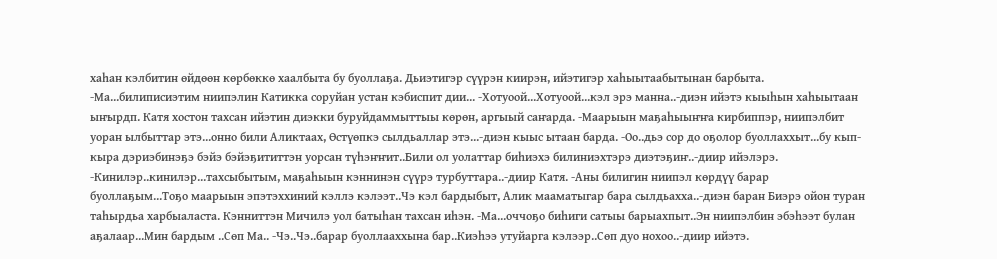хаһан кэлбитин өйдөөн көрбөккө хаалбыта бу буоллаҕа. Дьиэтигэр сүүрэн киирэн, ийэтигэр хаһыытаабытынан барбыта. -Ма...билиписиэтим ниипэлин Катикка соруйан устан кэбиспит дии... -Хотуоой...Хотуоой...кэл эрэ манна..-диэн ийэтэ кыыһын хаһыытаан ыҥырдп. Катя хостон тахсан ийэтин диэкки буруйдаммыттыы көрөн, аргыый саҥарда. -Маарыын маҕаһыыҥҥа кирбиппэр, ниипэлбит уоран ылбыттар этэ...онно били Аликтаах, Өстүөпкэ сылдьаллар этэ...-диэн кыыс ытаан барда. -Оо..дьэ сор до оҕолор буоллаххыт...бу кып-кыра дэриэбинэҕэ бэйэ бэйэҕититтэн уорсан түһэҥҥит..Били ол уолаттар биһиэхэ билиниэхтэрэ диэтэҕиҥ..-диир ийэлэрэ. -Кинилэр..кинилэр...тахсыбытым, маҕаһыын кэннинэн сүүрэ турбуттара..-диир Катя. -Аны билигин ниипэл көрдүү барар буоллаҕым...Тоҕо маарыын эпэтэххиний кэллэ кэлээт..Чэ кэл бардыбыт, Алик мааматыгар бара сылдьахха..-диэн баран Биэрэ ойон туран таһырдьа харбыаласта. Кэнниттэн Мичилэ уол батыһан тахсан иһэн. -Ма...оччоҕо биһиги сатыы барыахпыт..Эн ниипэлбин эбэһээт булан аҕалаар...Мин бардым ..Сөп Ма.. -Чэ..Чэ..барар буоллааххына бар..Киэһээ утуйарга кэлээр..Сөп дуо нохоо..-диир ийэтэ.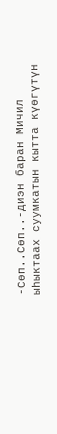-Сөп..Сөп..-диэн баран Мичил ыһыктаах суумкатын кытта күөгүтүн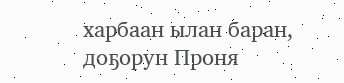харбаан ылан баран, доҕорун Проня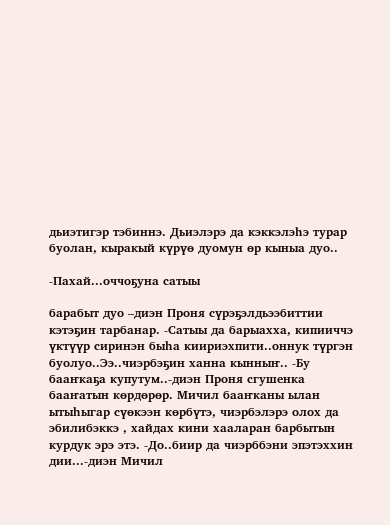дьиэтигэр тэбиннэ. Дьиэлэрэ да кэккэлэһэ турар буолан, кыракый күрүө дуомун өр кыныа дуо..

-Пахай...оччоҕуна сатыы

барабыт дуо –диэн Проня сүрэҕэлдьээбиттии кэтэҕин тарбанар. -Сатыы да барыахха, кипииччэ үктүүр сиринэн быһа киириэхпити..оннук түргэн буолуо..Ээ..чиэрбэҕин ханна кынныҥ.. -Бу бааҥкаҕа купутум..-диэн Проня сгушенка бааҥатын көрдөрөр. Мичил бааҥканы ылан ытыһыгар сүөкээн көрбүтэ, чиэрбэлэрэ олох да эбилибэккэ , хайдах кини хааларан барбытын курдук эрэ этэ. -До..биир да чиэрббэни эпэтэххин дии...-диэн Мичил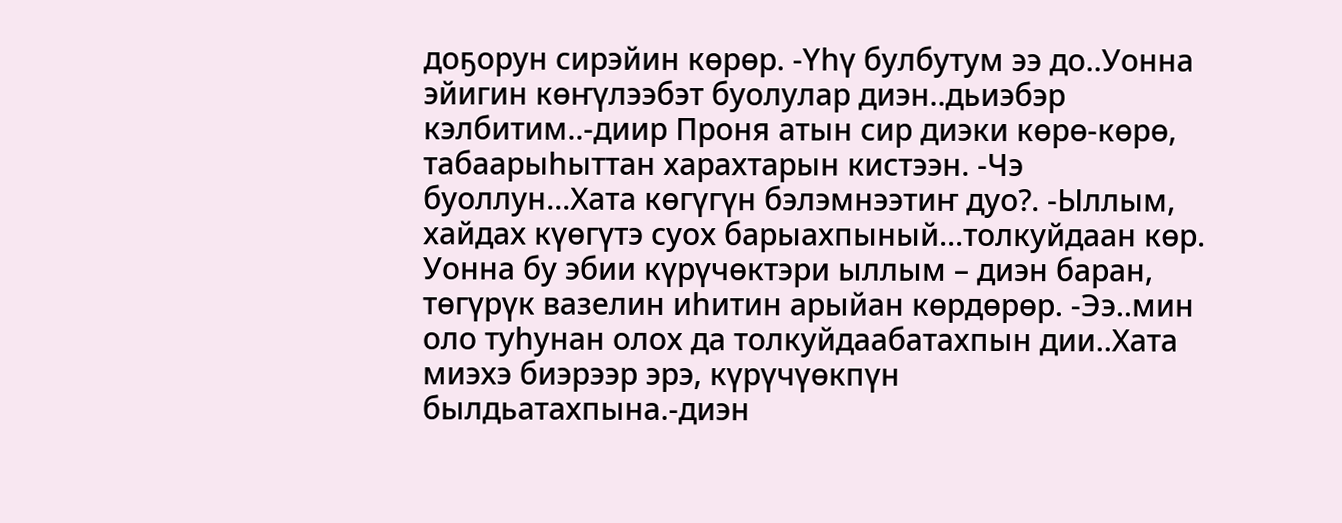доҕорун сирэйин көрөр. -Үһү булбутум ээ до..Уонна эйигин көҥүлээбэт буолулар диэн..дьиэбэр кэлбитим..-диир Проня атын сир диэки көрө-көрө, табаарыһыттан харахтарын кистээн. -Чэ буоллун...Хата көгүгүн бэлэмнээтиҥ дуо?. -Ыллым, хайдах күөгүтэ суох барыахпыный...толкуйдаан көр. Уонна бу эбии күрүчөктэри ыллым – диэн баран, төгүрүк вазелин иһитин арыйан көрдөрөр. -Ээ..мин оло туһунан олох да толкуйдаабатахпын дии..Хата миэхэ биэрээр эрэ, күрүчүөкпүн былдьатахпына.-диэн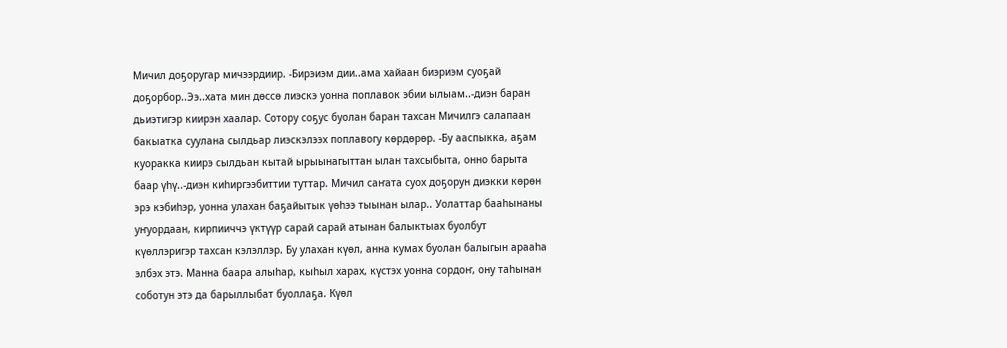Мичил доҕоругар мичээрдиир. -Бирэиэм дии..ама хайаан биэриэм суоҕай доҕорбор..Ээ..хата мин дөссө лиэскэ уонна поплавок эбии ылыам..-диэн баран дьиэтигэр киирэн хаалар. Сотору соҕус буолан баран тахсан Мичилгэ салапаан бакыатка суулана сылдьар лиэскэлээх поплавогу көрдөрөр. -Бу ааспыкка, аҕам куоракка киирэ сылдьан кытай ырыынагыттан ылан тахсыбыта, онно барыта баар үһү..-диэн киһиргээбиттии туттар. Мичил саҥата суох доҕорун диэкки көрөн эрэ кэбиһэр, уонна улахан баҕайытык үөһээ тыынан ылар.. Уолаттар бааһынаны уҥуордаан, кирпииччэ үктүүр сарай сарай атынан балыктыах буолбут күөллэригэр тахсан кэлэллэр. Бу улахан күөл, анна кумах буолан балыгын арааһа элбэх этэ. Манна баара алыһар, кыһыл харах, күстэх уонна сордоҥ, ону таһынан соботун этэ да барыллыбат буоллаҕа. Күөл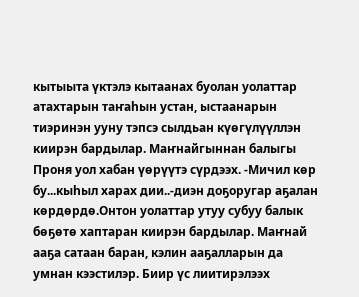кытыыта үктэлэ кытаанах буолан уолаттар атахтарын таҥаһын устан, ыстаанарын тиэринэн ууну тэпсэ сылдьан күөгүлүүллэн киирэн бардылар. Маҥнайгыннан балыгы Проня уол хабан үөрүүтэ сүрдээх. -Мичил көр бу...кыһыл харах дии..-диэн доҕоругар аҕалан көрдөрдө.Онтон уолаттар утуу субуу балык бөҕөтө хаптаран киирэн бардылар. Маҥнай ааҕа сатаан баран, кэлин ааҕалларын да умнан кээстилэр. Биир үс лиитирэлээх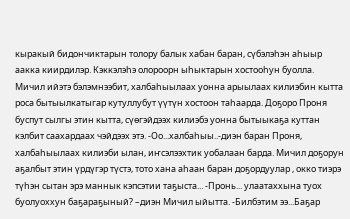кыракый бидончиктарын толору балык хабан баран, сүбэлэһэн аһыыр аакка киирдилэр. Кэккэлэһэ олороорн ыһыктарын хостооһун буолла. Мичил ийэтэ бэлэмнээбит, халбаһыылаах уонна арыылаах килиэбин кытта роса бытыылкатыгар кутуллубут үүтүн хостоон таһаарда. Доҕоро Проня буспут сылгы этин кытта, сүөгэйдээх килиэбэ уонна бытыыкаҕа куттан кэлбит саахардаах чэйдээх этэ. -Оо...халбаһыы..-диэн баран Проня, халбаһыылаах килиэби ылан, иҥсэлээхтик уобалаан барда. Мичил доҕорун аҕалбыт этин үрдүгэр түстэ, тото хана аһаан баран доҕордуулар , окко тиэрэ түһэн сытан эрэ маннык кэпсэтии таҕыста... -Пронь... улаатаххына туох буолуоххун баҕараҕыный? –диэн Мичил ыйытта. -Билбэтим ээ...Баҕар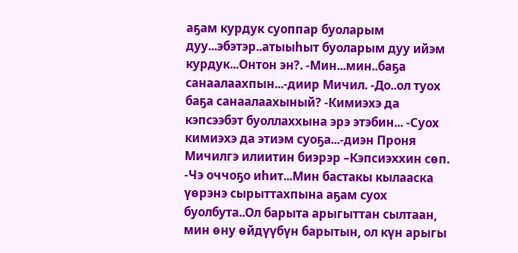аҕам курдук суоппар буоларым дуу...эбэтэр..атыыһыт буоларым дуу ийэм курдук...Онтон эн?. -Мин...мин..баҕа санаалаахпын...-диир Мичил. -До..ол туох баҕа санаалаахыный? -Кимиэхэ да кэпсээбэт буоллаххына эрэ этэбин... -Суох кимиэхэ да этиэм суоҕа...-диэн Проня Мичилгэ илиитин биэрэр –Кэпсиэххин сөп. -Чэ оччоҕо иһит...Мин бастакы кылааска үөрэнэ сырыттахпына аҕам суох буолбута..Ол барыта арыгыттан сылтаан, мин өну өйдүүбүн барытын, ол күн арыгы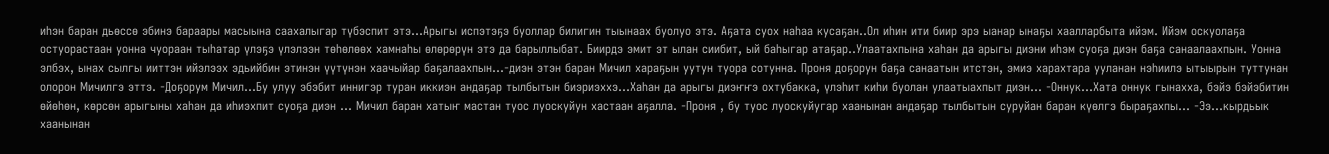иһэн баран дьөссө эбинэ бараары масыына саахалыгар түбэспит этэ...Арыгы испэтэҕэ буоллар билигин тыынаах буолуо этэ. Аҕата суох наһаа кусаҕан..Ол иһин ити биир эрэ ыанар ынаҕы хаалларбыта ийэм. Ийэм оскуолаҕа остуорастаан уонна чуораан тыһатар үлэҕэ үлэлээн төһөлөөх хамнаһы өлөрөрүн этэ да барыллыбат. Биирдэ эмит эт ылан сиибит, ый баһыгар атаҕар..Улаатахпына хаһан да арыгы диэни иһэм суоҕа диэн баҕа санаалаахпын. Уонна элбэх, ынах сылгы ииттэн ийэлээх эдьийбин этинэн үүтүнэн хаачыйар баҕалаахпын...-диэн этэн баран Мичил хараҕын уутун туора сотунна. Проня доҕорун баҕа санаатын итстэн, эмиэ харахтара ууланан нэһиилэ ытыырын туттунан олорон Мичилгэ эттэ. -Доҕорум Мичил...Бу улуу эбэбит иннигэр туран иккиэн андаҕар тылбытын биэриэххэ...Хаһан да арыгы диэҥҥэ охтубакка, үлэһит киһи буолан улаатыахпыт диэн... -Оннук...Хата оннук гынахха, бэйэ бэйэбитин өйөһөн, көрсөн арыгыны хаһан да иһиэхпит суоҕа диэн ... Мичил баран хатыҥ мастан туос луоскуйун хастаан аҕалла. -Проня , бу туос луоскуйугар хаанынан андаҕар тылбытын суруйан баран күөлгэ быраҕахпы... -Ээ...кырдьык хаанынан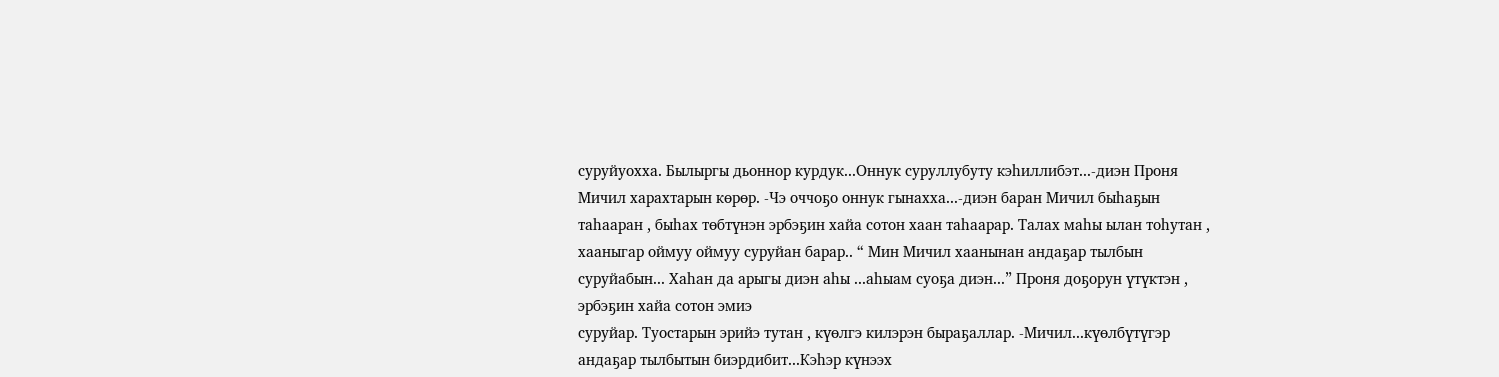суруйуохха. Былыргы дьоннор курдук...Оннук суруллубуту кэһиллибэт...-диэн Проня Мичил харахтарын көрөр. -Чэ оччоҕо оннук гынахха...-диэн баран Мичил быһаҕын таһааран , быһах төбтүнэн эрбэҕин хайа сотон хаан таһаарар. Талах маһы ылан тоһутан , хааныгар оймуу оймуу суруйан барар.. “ Мин Мичил хаанынан андаҕар тылбын суруйабын... Хаһан да арыгы диэн аһы ...аһыам суоҕа диэн...” Проня доҕорун үтүктэн , эрбэҕин хайа сотон эмиэ
суруйар. Туостарын эрийэ тутан , күөлгэ килэрэн быраҕаллар. -Мичил...күөлбүтүгэр андаҕар тылбытын биэрдибит...Кэһэр күнээх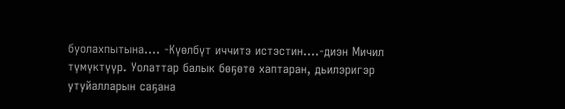буолахпытына.... -Күөлбүт иччитэ истэстин....-диэн Мичил түмүктүүр. Уолаттар балык бөҕөтө хаптаран, дьилэригэр утуйалларын саҕана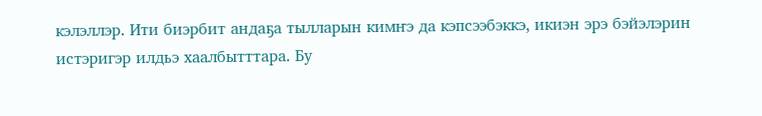кэлэллэр. Ити биэрбит андаҕа тылларын кимҥэ да кэпсээбэккэ, икиэн эрэ бэйэлэрин истэригэр илдьэ хаалбытттара. Бу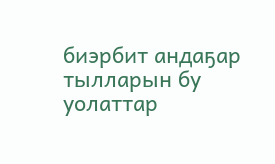биэрбит андаҕар тылларын бу уолаттар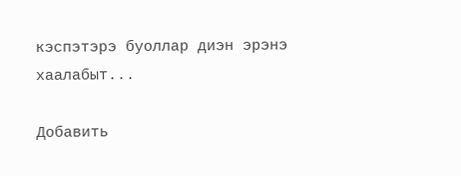кэспэтэрэ буоллар диэн эрэнэ хаалабыт...

Добавить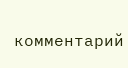комментарий